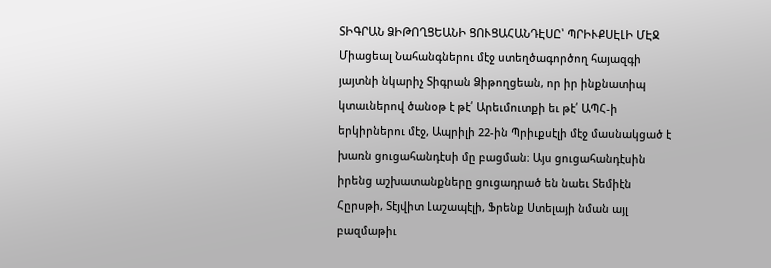ՏԻԳՐԱՆ ՁԻԹՈՂՑԵԱՆԻ ՑՈՒՑԱՀԱՆԴԷՍԸ՝ ՊՐԻՒՔՍԷԼԻ ՄԷՋ
Միացեալ Նահանգներու մէջ ստեղծագործող հայազգի յայտնի նկարիչ Տիգրան Ձիթողցեան, որ իր ինքնատիպ կտաւներով ծանօթ է թէ՛ Արեւմուտքի եւ թէ՛ ԱՊՀ-ի երկիրներու մէջ, Ապրիլի 22-ին Պրիւքսէլի մէջ մասնակցած է խառն ցուցահանդէսի մը բացման։ Այս ցուցահանդէսին իրենց աշխատանքները ցուցադրած են նաեւ Տեմիէն Հըրսթի, Տէյվիտ Լաշապէլի, Ֆրենք Ստելայի նման այլ բազմաթիւ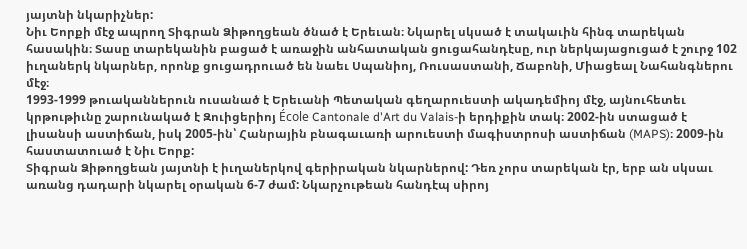յայտնի նկարիչներ:
Նիւ Եորքի մէջ ապրող Տիգրան Ձիթողցեան ծնած է Երեւան։ Նկարել սկսած է տակաւին հինգ տարեկան հասակին։ Տասը տարեկանին բացած է առաջին անհատական ցուցահանդէսը, ուր ներկայացուցած է շուրջ 102 իւղաներկ նկարներ, որոնք ցուցադրուած են նաեւ Սպանիոյ, Ռուսաստանի, Ճաբոնի, Միացեալ Նահանգներու մէջ։
1993-1999 թուականներուն ուսանած է Երեւանի Պետական գեղարուեստի ակադեմիոյ մէջ, այնուհետեւ կրթութիւնը շարունակած է Զուիցերիոյ École Cantonale d'Art du Valais-ի երդիքին տակ։ 2002-ին ստացած է լիսանսի աստիճան, իսկ 2005-ին՝ Հանրային բնագաւառի արուեստի մագիստրոսի աստիճան (MAPS)։ 2009-ին հաստատուած է Նիւ Եորք:
Տիգրան Ձիթողցեան յայտնի է իւղաներկով գերիրական նկարներով: Դեռ չորս տարեկան էր, երբ ան սկսաւ առանց դադարի նկարել օրական 6-7 ժամ: Նկարչութեան հանդէպ սիրոյ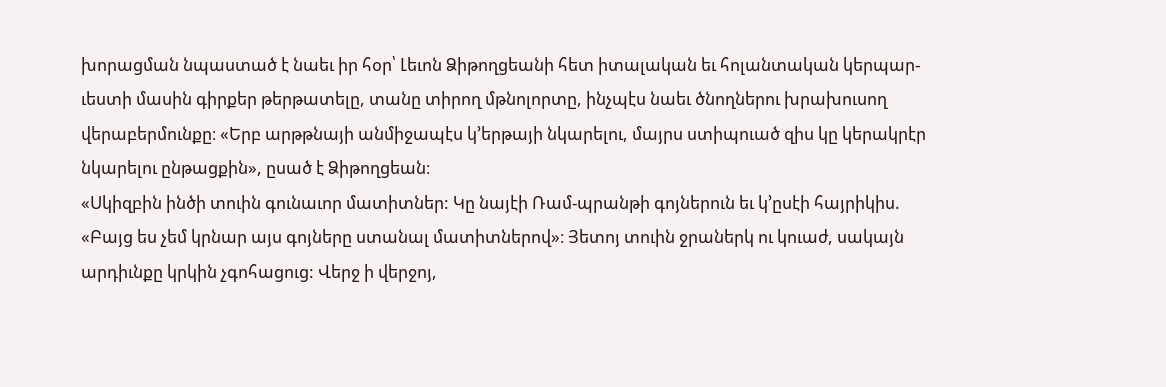խորացման նպաստած է նաեւ իր հօր՝ Լեւոն Ձիթողցեանի հետ իտալական եւ հոլանտական կերպար-ւեստի մասին գիրքեր թերթատելը, տանը տիրող մթնոլորտը, ինչպէս նաեւ ծնողներու խրախուսող վերաբերմունքը։ «Երբ արթթնայի անմիջապէս կ՚երթայի նկարելու, մայրս ստիպուած զիս կը կերակրէր նկարելու ընթացքին», ըսած է Ձիթողցեան։
«Սկիզբին ինծի տուին գունաւոր մատիտներ: Կը նայէի Ռամ-պրանթի գոյներուն եւ կ՚ըսէի հայրիկիս. «Բայց ես չեմ կրնար այս գոյները ստանալ մատիտներով»։ Յետոյ տուին ջրաներկ ու կուաժ, սակայն արդիւնքը կրկին չգոհացուց: Վերջ ի վերջոյ,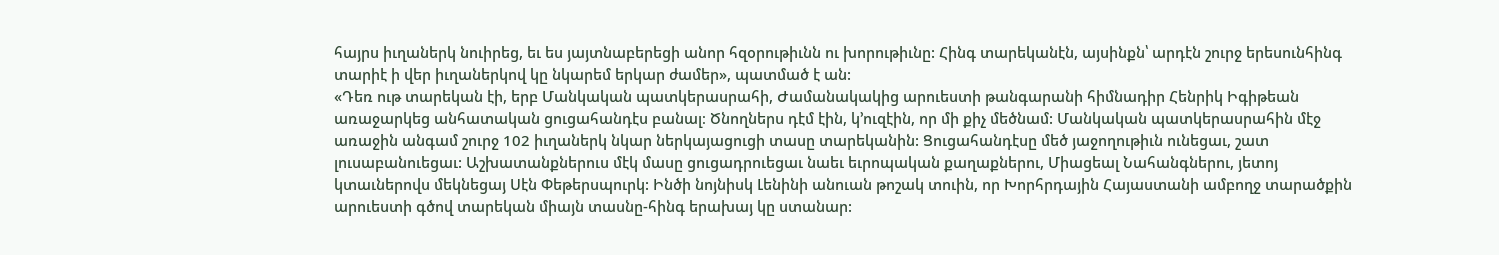հայրս իւղաներկ նուիրեց, եւ ես յայտնաբերեցի անոր հզօրութիւնն ու խորութիւնը: Հինգ տարեկանէն, այսինքն՝ արդէն շուրջ երեսունհինգ տարիէ ի վեր իւղաներկով կը նկարեմ երկար ժամեր», պատմած է ան:
«Դեռ ութ տարեկան էի, երբ Մանկական պատկերասրահի, Ժամանակակից արուեստի թանգարանի հիմնադիր Հենրիկ Իգիթեան առաջարկեց անհատական ցուցահանդէս բանալ։ Ծնողներս դէմ էին, կ՚ուզէին, որ մի քիչ մեծնամ: Մանկական պատկերասրահին մէջ առաջին անգամ շուրջ 102 իւղաներկ նկար ներկայացուցի տասը տարեկանին: Ցուցահանդէսը մեծ յաջողութիւն ունեցաւ, շատ լուսաբանուեցաւ: Աշխատանքներուս մէկ մասը ցուցադրուեցաւ նաեւ եւրոպական քաղաքներու, Միացեալ Նահանգներու, յետոյ կտաւներովս մեկնեցայ Սէն Փեթերսպուրկ: Ինծի նոյնիսկ Լենինի անուան թոշակ տուին, որ Խորհրդային Հայաստանի ամբողջ տարածքին արուեստի գծով տարեկան միայն տասնը-հինգ երախայ կը ստանար: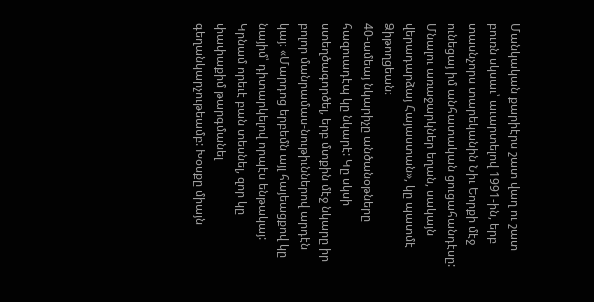Մանկական քարիէրս շատ վաղ ու շատ բուռն սկսաւ՝ աւարտելով 1991-ին, երբ տասնչորս տարեկանին Նիւ Եորքի մէջ ունեցայ իմ անհատական ցուցահանդէսը: Մնալու առաջարկներ եղան, սակայն վերադարձայ Հայաստան», կը պատմէ Ձիթողցեան։
40-ամեայ նկարիչը անծանօթները հազուադէպ կը նկարէ: Կը սկսի ստեղծագործել, երբ մտքին մէջ նկարը իր բոլոր մանրամաս-նութիւններով արդէն կայ։ «Մարդոց երբեմն այլ հայեացքով կը նայիմ՝ դիտարկելով որպէս ենթակայ: Կրնամ որեւէ բան տեսնել, զոր կը փափաքիմ թարգմանել գեղանկարչութեամբ: Խօսքը միայն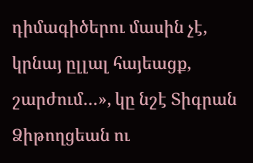դիմագիծերու մասին չէ, կրնայ ըլլալ հայեացք, շարժում…», կը նշէ Տիգրան Ձիթողցեան ու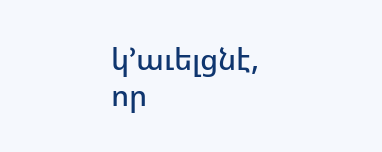կ՚աւելցնէ, որ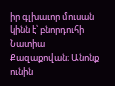իր գլխաւոր մուսան կինն է՝ բնորդուհի Նատիա Քազաքովան։ Անոնք ունին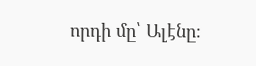որդի մը՝ Ալէնը։